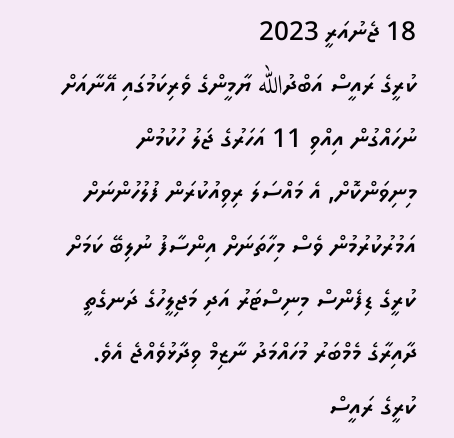18 ޖެނުއަރީ 2023
ކުރީގެ ރައީސް އަބްދުالله ޔާމީންގެ ވެރިކަމުގައި އޭނާއަށް ނުހައްގުން އިއްވި 11 އަހަރުގެ ޖަލު ހުކުމުން މިނިވަންކޮށް, އެ މައްސަލަ ރިވިއުކުރަން ފުލުހުންނަށް އަމުރުކުރުމުން ވެސް މިހާތަނަށް އިންސާފު ނުލިބޭ ކަމަށް ކުރީގެ ޑިފެންސް މިނިސްޓަރު އަދި މަޖިލީހުގެ ދަނގެތީ ދާއިރާގެ މެމްބަރު މުހައްމަދު ނާޒިމް ވިދާޅުވެއްޖެ އެވެ.
ކުރީގެ ރައީސް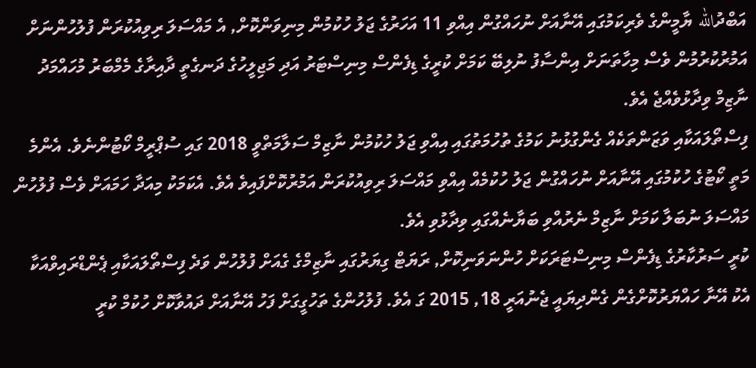އަބްދުالله ޔާމީންގެ ވެރިކަމުގައި އޭނާއަށް ނުހައްގުން އިއްވި 11 އަހަރުގެ ޖަލު ހުކުމުން މިނިވަންކޮށް, އެ މައްސަލަ ރިވިއުކުރަން ފުލުހުންނަށް އަމުރުކުރުމުން ވެސް މިހާތަނަށް އިންސާފު ނުލިބޭ ކަމަށް ކުރީގެ ޑިފެންސް މިނިސްޓަރު އަދި މަޖިލީހުގެ ދަނގެތީ ދާއިރާގެ މެމްބަރު މުހައްމަދު ނާޒިމް ވިދާޅުވެއްޖެ އެވެ.
ފިސްތޯލައަކާއި ވަޒަންތަކެއް ގެންގުޅުނު ކަމުގެ ތުހުމަތުގައި އިއްވި ޖަލު ހުކުމުން ނާޒިމް ސަލާމަތްވީ 2018 ގައި ސުޕްރީމް ކޯޓުންނެވެ. އެންމެ މަތީ ކޯޓުގެ ހުކުމުގައި އޭނާއަށް ނުހައްގުން ޖަލު ހުކުމެއް އިއްވި މައްސަލަ ރިވިއުކުރަން އަމުރުކޮށްފައިވެ އެވެ. އެކަމަކު މިއަދާ ހަމައަށް ވެސް ފުލުހުން މައްސަލަ ނުބަލާ ކަމަށް ނާޒިމް ނެރުއްވި ބަޔާނެއްގައި ވިދާޅުވި އެވެ.
ކުރީ ސަރުކާރުގެ ޑިފެންސް މިނިސްޓަރަކަށް ހުންނަވަނިކޮށް, ރަޔަޓް ގިޔަރުގައި ނާޒިމްގެ ގެއަށް ފުލުހުން ވަދެ ފިސްތޯލައަކާއި ޕެންޑްރައިވްއަކާ އެކު އޭނާ ހައްޔަރުކޮށްގެން ގެންދިޔައީ ޖެނުއަރީ 18, 2015 ގަ އެވެ. ފުލުހުންގެ ތަހުގީގަށް ފަހު އޭނާއަށް ދައުވާކޮށް ހުކުމް ކުރީ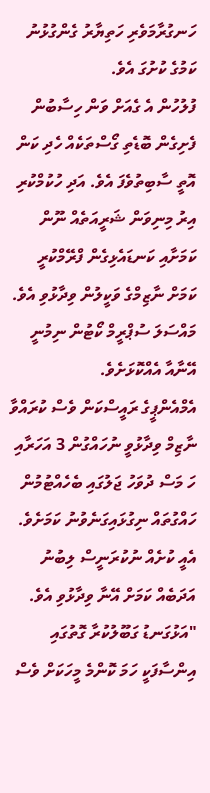ހަނގުރާމަވެރި ހަތިޔާރު ގެންގުޅުނު ކަމުގެ ކުށުގަ އެވެ.
ފުލުހުން އެ ގެއަށް ވަން ހިސާބުން ފެށިގެން ބޮޑެތި ގޯސްތަކެއް ހެދި ކަން އޮތީ ސާބިތުވެފަ އެވެ. އަދި ހުކުމްކުރި އިރު މިނިވަން ޝަރީއަތެއް ނޫން ކަމަށާއި ކަނޑައެޅިގެން ފްރޭމްކުރީ ކަމަށް ނާޒިމްގެ ވަކީލުން ވިދާޅުވި އެވެ. މައްސަލަ ސުޕްރީމް ކޯޓުން ނިމުނީ އޭނާއާ އެއްކޮޅަށެވެ.
އެމްއެންޕީގެ ރައީސްކަން ވެސް ކުރައްވާ ނާޒިމް ވިދާޅުވީ ނުހައްގުން 3 އަހަރާއި ހަ މަސް ދުވަހު ޖަލުގައި ބެހެއްޓުމުން ހައްގުތައް ނިގުޅައިގަނެވުނު ކަމަށެވެ. އެއީ ކުށެއް ނުކުރަނީސް ލިބުނު އަދަބެއް ކަމަށް އޭނާ ވިދާޅުވި އެވެ.
"އަޅުގަނޑު ގަބޫލުކުރާ ގޮތުގައި އިންސާފަކީ ހަމަ ކޮންމެ މީހަކަށް ވެސް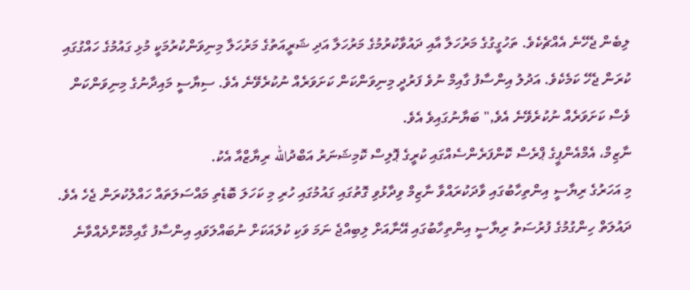ލިބެން ޖެހޭނެ އެއްޗެކެވެ. ތަހުގީގުގެ މަރުހަލާ އާއި ދައުވާކުރުމުގެ މަރުހަލާ އަދި ޝަރީއަތުގެ މަރުހަލާ މިނިވަންކުރުމަކީ މުޅި ގައުމުގެ ހައްގުގައި ކުރަން ޖެހޭ ކަމެކެވެ. އަދުލު އިންސާފު ގާއިމް ނުވެ ފަރުދީ މިނިވަންކަން ކަށަވަރެއް ނުކުރެވޭނެ އެވެ. ސިޔާސީ މައިދާނުގެ މިނިވަންކަން ވެސް ކަށަވަރެއް ނުކުރެވޭނެ އެވެ," ބަޔާނުގައިވެ އެވެ.
ނާޒިމް، އެމްއެންޕީގެ ޕްރެސް ކޮންފަރެންސެއްގައި ކުރީގެ ޕޮލިސް ކޮމިޝަނަރު އަބްދުالله ރިޔާޒްއާ އެކު.
މި އަހަރުގެ ރިޔާސީ އިންތިހާބުގައި ވާދަކުރައްވާ ނާޒިމް ވިދާޅުވި ގޮތުގައި ގައުމުގައި ހުރި މި ކަހަލަ ބޮޑެތި މައްސަލަތައް ހައްލުކުރަން ޖެހެ އެވެ. ދައުލަތް ހިންގުމުގެ ފުރުސަތު ރިޔާސީ އިންތިހާބުގައި އޭނާއަށް ލިބިއްޖެ ނަމަ ވަކި ކުލައަކަށް ނުބައްލަވައި އިންސާފު ގާއިމްކޮށްދެއްވާނެ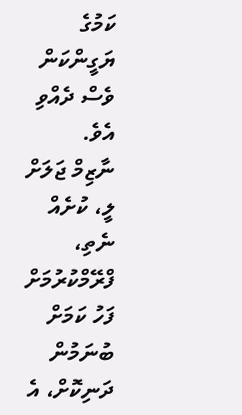ކަމުގެ ޔަގީންކަން ވެސް ދެއްވި އެވެ.
ނާޒިމް ޖަލަށް ލީ، ކުށެއް ނެތި، ފްރޭމްކުރުމަށް ފަހު ކަމަށް ބުނަމުން ދަނިކޮށް، އެ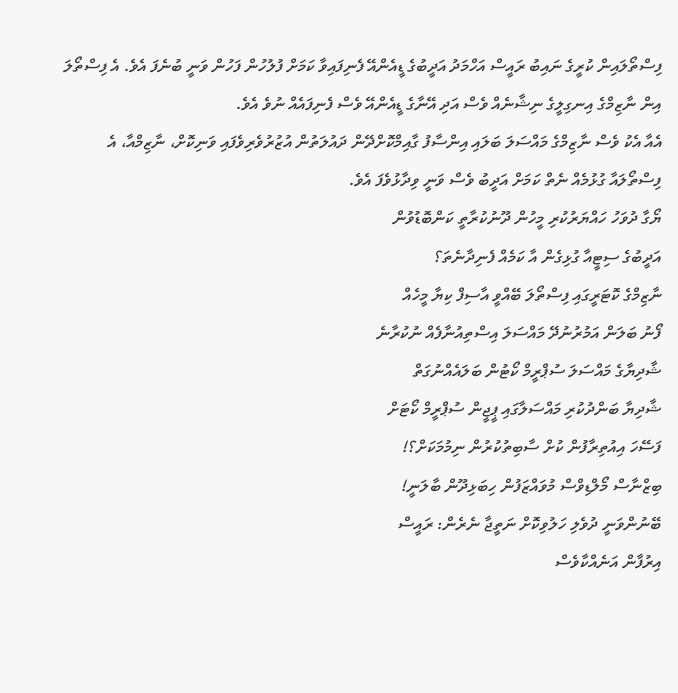ފިސްތޯލައިން ކުރީގެ ނައިބު ރައީސް އަހްމަދު އަދީބުގެ ޑީއެންއޭ ފެނިފައިވާ ކަމަށް ފުލުހުން ފަހުން ވަނީ ބުނެފަ އެވެ. އެ ފިސްތޯލަ އިން ނާޒިމްގެ އިނގިލީގެ ނިޝާނެއް ވެސް އަދި އޭނާގެ ޑީއެންއޭ ވެސް ފެނިފައެއް ނުވެ އެވެ.
އެއާ އެކު ވެސް ނާޒިމްގެ މައްސަލަ ބަލައި އިންސާފު ގާއިމްކޮށްދޭން ދައުލަތުން އުޒުރުވެރިވެފައި ވަނިކޮށް، ނާޒިމްއާ، އެ ފިސްތޯލައާ ގުޅުމެއް ނެތް ކަމަށް އަދީބު ވެސް ވަނީ ވިދާޅުވެފަ އެވެ.
ޔޯގާ ދުވަހު ހައްޔަރުކުރި މީހުން ދޫނުކުރާތީ ކަންބޮޑުވުން
އަދީބުގެ ސިޓީއާ ގުޅިގެން އާ ކަމެއް ފެނިދާނެތަ؟
ނާޒިމްގެ ކޮޓަރީގައި ފިސްތޯލަ ބޭއްވީ އާސިފް ކިޔާ މީހެއް
ފޯނު ބަލަން އަމުރުނުދޭ މައްސަލަ އިސްތިއުނާފެއް ނުކުރާނެ
ޝާދިޔާގެ މައްސަލަ ސުޕްރީމް ކޯޓުން ބަލައެއްނުގަތް
ޝާދިޔާ ބަންދުކުރި މައްސަލާގައި ޕީޖީން ސުޕްރީމް ކޯޓަށް
ފަސޭހަ އިއުތިރާފުން ކުށް ސާބިތުކުރުން ނިމުމަކަށް؟!
ބިޒްނާސް މޯލްޑިވްސް މުވައްޒަފުން ހިބަޅިދޫން ބާލަނީ!
ބޭނުންވަނީ ދުވެލި ހަލުވިކޮށް ނަތީޖާ ނެރެން: ރައީސް
އިރުފާން އަނެއްކާވެސް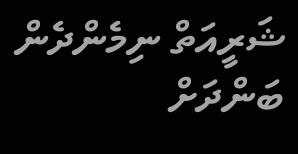ޝަރީއަތް ނިމެންދެން ބަންދަށް